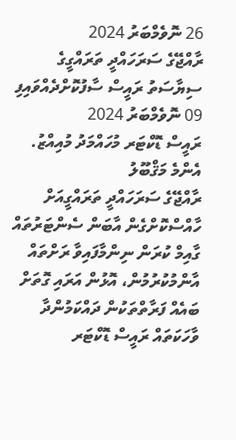26 ނޮވެމްބަރު 2024
ރާއްޖޭގެ ސަރަހައްދީ ތަރައްގީގެ ސިޔާސަތު ރައީސް ސާފުކޮށްދެއްވައިފި
09 ނޮވެމްބަރު 2024
ރައީސް ޑޮކްޓަރ މުހައްމަދު މުއިއްޒު.
އެންމެ މަޤްބޫލު
ރާއްޖޭގެ ސަރަހައްދީ ތަރައްގީއަށް ހާއްސްކޮށްގެން އާބަން ސެންޓަރުތައް ގާއިމް ކުރަން ނިންމާފައިވާ ރަށްތައް އާންމުކުރުމުން، އޮޅުން އަރައި ގޮތަށް ބައެއް ފަރާތްތަކުން ދައްކަމުންދާ ވާހަކަތައް ރައީސް ޑޮކްޓަރ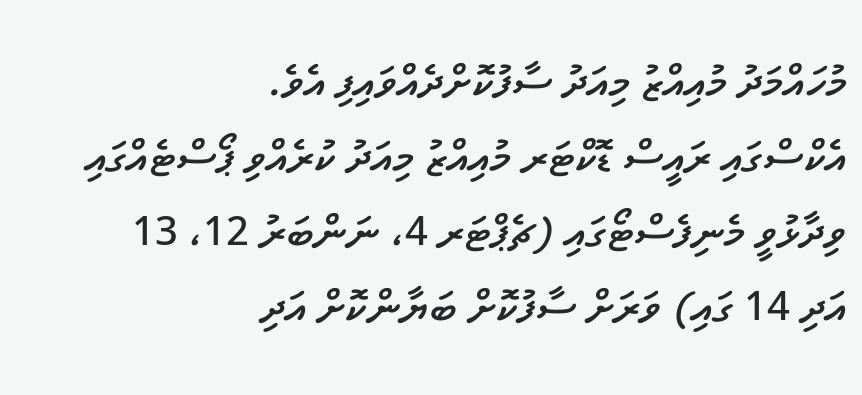މުހައްމަދު މުއިއްޒު މިއަދު ސާފުކޮށްދެއްވައިފި އެވެ.
އެކްސްގައި ރައީސް ޑޮކްޓަރ މުއިއްޒު މިއަދު ކުރެއްވި ޕޯސްޓެއްގައި ވިދާޅުވީ މެނިފެސްޓޯގައި (ޗެޕްޓަރ 4، ނަންބަރު 12، 13 އަދި 14 ގައި) ވަރަށް ސާފުކޮށް ބަޔާންކޮށް އަދި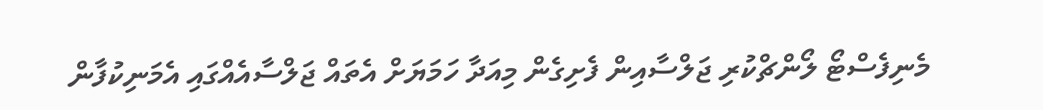މެނިފެސްޓޯ ލޯންޗްކުރި ޖަލްސާއިން ފެށިގެން މިއަދާ ހަމަޔަށް އެތައް ޖަލްސާއެއްގައި އެމަނިކުފާން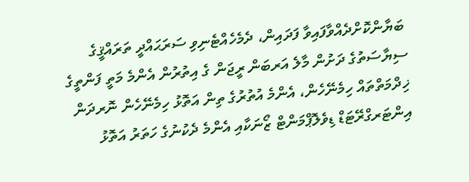ބަޔާންކޮށްދެއްވާފައިވާ ފަދައިން، ދެމެހެއްޓެނިވި ސަރަޙައްދީ ތަރައްޤީގެ ސިޔާސަތުގެ ދަށުން މާލެ އަރބަން ރީޖަން ގެ އިތުރުން އެންމެ މަތީ ފަންތީގެ ޚިދްމަތްތައް ހިމެނޭހެން، އެންމެ އުތުރުގެ ތިން އަތޮޅު ހިމެނޭހެން ނޮރދަން އިންޓަރގްރޭޓަޑް ޑިވެލޮޕްމަންޓް ޒޯނަކާއި އެންމެ ދެކުނުގެ ހަތަރު އަތޮޅު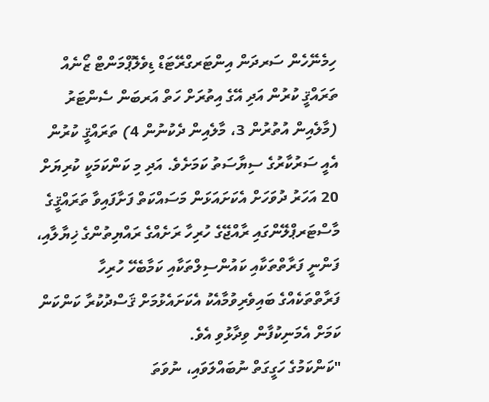ހިމެނޭހެން ސަރދަން އިންޓަރގްރޭޓަޑް ޑިވެލޮޕްމަންޓް ޒޯނެއް ތަރައްޤީ ކުރުން އަދި އޭގެ އިތުރަށް ހަތް އަރބަން ސެންޓަރު (މާލެއިން އުތުރުން 3، މާލެއިން ދެކުނުން 4) ތަރައްޤީ ކުރުން އެއީ ސަރުކާރުގެ ސިޔާސަތު ކަމަށެވެ. އަދި މި ކަންކަމަކީ ކުރިޔަށް 20 އަހަރު ދުވަހަށް އެކަށައަޅަން މަސައްކަތް ފަށާފައިވާ ތަރައްޤީގެ މާސްޓަރޕްލޭންގައި ރާއްޖޭގެ ހުރިހާ ރަށެއްގެ ރައްޔިތުންގެ ޚިޔާލާއި، ފަންނީ ފަރާތްތަކާއި ކައުންސިލްތަކާއި ކަމާބެހޭ ހުރިހާ ފަރާތްތަކެއްގެ ބައިވެރިވުމާއެކު އެކަށައެޅުމަށް ޤަސްދުކުރާ ކަންކަން ކަމަށް އެމަނިކުފާން ވިދާޅުވި އެވެ.
"ކަންކަމުގެ ހަގީގަތް ނުބައްލަވައި، ނުވަތަ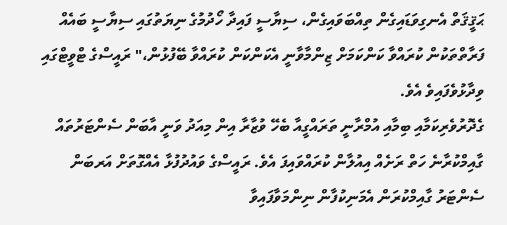ޙަޤީޤަތް އެނގިވަޑައިގެން ތިއްބަވައިގެން، ސިޔާސީ ފައިދާ ހޯދުމުގެ ނިޔަތުގައި ސިޔާސީ ބައެއް ފަރާތްތަކުން ކުރައްވާ ކަންކަމަށް ޒިންމާވާނީ އެކަންކަން ކުރައްވާ ބޭފުޅުން،" ރައީސްގެ ޓްވީޓްގައި ވިދާޅުވެފައިވެ އެވެ.
ގެދޮރުވެރިކަމާއި ބިމާއި އުމްރާނީ ތަރައްގީއާ ބެހޭ ވުޒާރާ އިން މިއަދު ވަނީ އާބަން ސެންޓަރުތައް ގާއިމްކުރާނެ ހަތް ރަށެއް އިއުލާން ކުރައްވައިފަ އެވެ. ރައީސްގެ ވައުދުފުޅާ އެއްގޮތަށް އަރބަން ސެންޓަރު ގާއިމްކުރަން އެމަނިކުފާން ނިންމަވާފައިވާ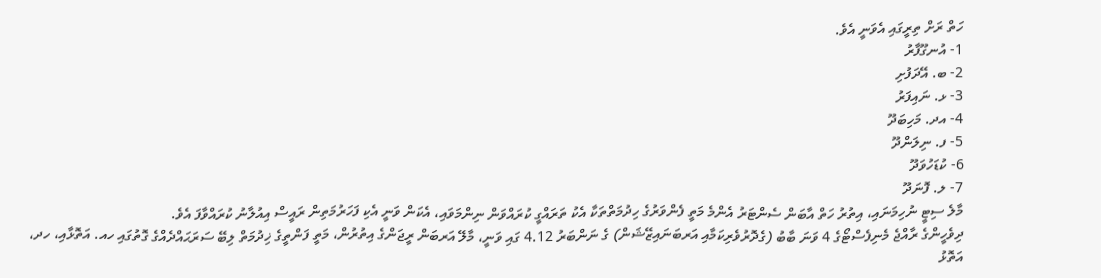ހަތް ރަށް ތިރީގައި އެވަނީ އެވެ.
1- އުނގޫފާރު
2- ބ. އޭދަފުށި
3- ޅ. ނައިފަރު
4- އދ. މަހިބަދޫ
5- ފ. ނިލަންދޫ
6- ކުޑަހުވަދޫ
7- ލ. ފޮނަދޫ
މާލެ ސިޓީ ނުހިމަނައި، އިތުރު ހަތް އާބަން ސެންޓަރު އެންމެ މަތީ ފެންވަރުގެ ހިދުމަތްތަކާ އެކު ތަރައްގީ ކުރައްވަން ނިންމަވައި، އެކަން ވަނީ އެކި ފަހަރުމަތިން ރައީސް އިއުލާނު ކުރައްވާފަ އެވެ.
ދިވެހީންގެ ރާއްޖެ މެނިފެސްޓޯގެ 4 ވަނަ ބާބު (ގެދޮރުވެރިކަމާއި އަރބަނައިޒޭޝަން) ގެ ނަންބަރު 4.12 ގައި ވަނީ، މާލޭ އަރބަން ރީޖަންގެ އިތުރުން، މަތީ ފަންތީގެ ޚިދުމަތް ލިބޭ ސަރަޙައްދެއްގެ ގޮތުގައި ހއ. އަތޮޅާއި، ހދ، އަތޮޅު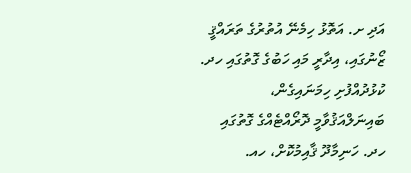އަދި ށ. އަތޮޅު ހިމެނޭ އުތުރުގެ ތަރައްޤީ ޒޯނުގައި، އިދާރީ މައި ހަބުގެ ގޮތުގައި ހދ. ކުޅުދުއްފުށި ހިމަނައިގެން، ބައިނަލްއަޤުވާމީ ދޮރޯއްޓެއްގެ ގޮތުގައި ހދ. ހަނިމާދޫ ޤާއިމުކޮށް، ހއ.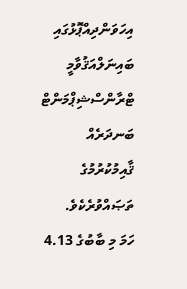އިހަވަންދިއްޕޮޅުގައި ބައިނަލްއަޤުވާމީ ޓްރާންސްޝިޕްމަންޓް ބަނދަރެއް ޤާއިމުކުރުމުގެ ތަޞައްވުރެކެވެ.
ހަމަ މި ބާބުގެ 4.13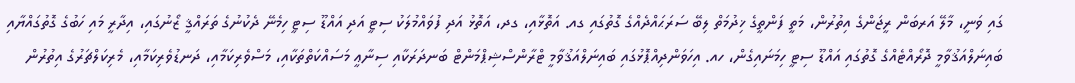ގައި ވަނީ، މާލޭ އަރބަން ރީޖަންގެ އިތުރުން، މަތީ ފަންތީގެ ޚިދުމަތް ލިބޭ ސަރަޙައްދެއްގެ ގޮތުގައި ގއ. އަތޮޅާއި، ގދ، އަތޮޅު އަދި ފުވައްމުލަކު ސިޓީ އަދި އައްޑޫ ސިޓީ ހިމެނޭ ދެކުނުގެ ތަރައްޤީ ޒޯނުގައި، އިދާރީ މައި ހަބުގެ ގޮތުގައްޔާއި ބައިނަލްއަޤުވާމީ ދޮރޯއްޓެއްގެ ގޮތުގައި އައްޑޫ ސިޓީ ހިމަނައިގެން، ހއ. އިހަވަންދިއްޕޮޅުގައި ބައިނަލްއަޤުވާމީ ޓްރާންސްޝިޕްމަންޓް ބަނދަރަކާއި ސިނާޢީ މަސައްކަތްތަކާއި، މަސްވެރިކަމާއި، ދަނޑުވެރިކަމާއި، މެރިކަލްޗަރުގެ އިތުރުން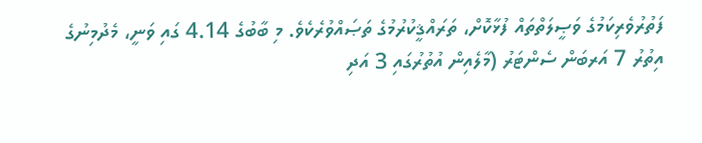ފަތުރުވެރިކަމުގެ ވަޞީލަތްތައް ފުޅާކޮށް، ތަރައްޤީކުރުމުގެ ތަޞައްވުރެކެވެ. މި ބާބުގެ 4.14 ގައި ވަނީ، މެދުމިނުގެ އިތުރު 7 އަރބަން ސެންޓަރު (މާލެއިން އުތުރުގައި 3 އަދި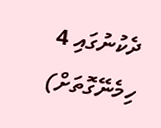ދެކުނުގައި 4 ހިމެނޭގޮތަށް)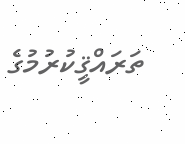ތަރައްޤީކުރުމުގެ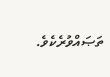ތަޞައްވުރެކެވެ.